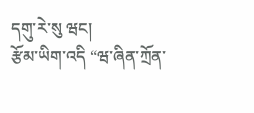དགུ་རེ་སུ ཝང།
རྩོམ་ཡིག་འདི “ཝ་ཞིན་ཀྲོན་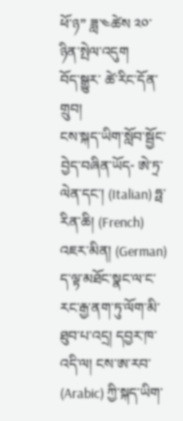ཕོ་ཉ” ཟླ་༤ཚེས ༢༠་ཉིན་སྤེལ་འདུག
བོད་སྒྱུར་ ཚེ་རིང་དོན་གྲུབ།
ངས་སྐད་ཡིག་སློབ་སྦྱོང་བྱེད་བཞིན་ཡོད- ཨེ་ཏྲ་ལེན་དང་། (Italian) ཧྥ་རིན་ཆི། (French) འཇར་མིན། (German) ད་ལྟ་མཐོང་སྣང་ལ་ང་རང་རྒྱ་ནག་ཏུ་ལོག་མི་ཐུབ་པ་འདྲ། དབྱར་ཁ་འདི་ལ། ངས་ཨ་རབ་ (Arabic) ཀྱི་སྐད་ཡིག་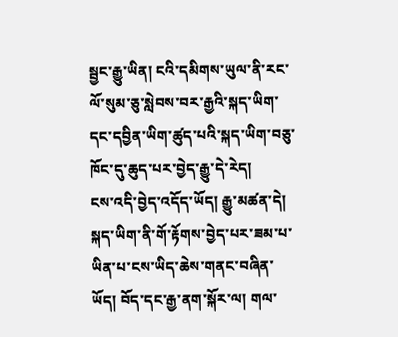སྦྱང་རྒྱུ་ཡིན། ངའི་དམིགས་ཡུལ་ནི་རང་ལོ་སུམ་ཅུ་སླེབས་བར་རྒྱའི་སྐད་ཡིག་དང་དབྱིན་ཡིག་ཚུད་པའི་སྐད་ཡིག་བཅུ་ཁོང་དུ་ཆུད་པར་བྱེད་རྒྱུ་དེ་རེད།
ངས་འདི་བྱེད་འདོད་ཡོད། རྒྱུ་མཚན་དེ། སྐད་ཡིག་ནི་གོ་རྟོགས་བྱེད་པར་ཟམ་པ་ཡིན་པ་ངས་ཡིད་ཆེས་གནང་བཞིན་ཡོད། བོད་དང་རྒྱ་ནག་སྐོར་ལ། གལ་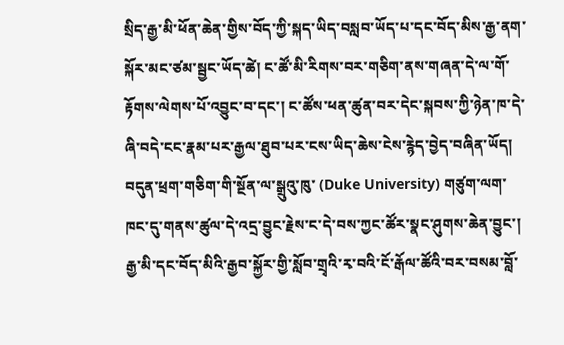སྲིད་རྒྱ་མི་ཕོན་ཆེན་གྱིས་བོད་ཀྱི་སྐད་ཡིད་བསླབ་ཡོད་པ་དང་བོད་མིས་རྒྱ་ནག་སྐོར་མང་ཙམ་སྦྱང་ཡོད་ཚེ། ང་ཚོ་མི་རིགས་བར་གཅིག་ནས་གཞན་དེ་ལ་གོ་རྟོགས་ལེགས་པོ་འབྱུང་བ་དང་། ང་ཚོས་ཕན་ཚུན་བར་དེང་སྐབས་ཀྱི་ཉེན་ཁ་དེ་ཞི་བདེ་ངང་རྣམ་པར་རྒྱལ་ཐུབ་པར་ངས་ཡིད་ཆེས་ངེས་རྙེད་བྱེད་བཞིན་ཡོད། བདུན་ཕྲག་གཅིག་གི་སྔོན་ལ་སྒྲུའུ་ཁུ་ (Duke University) གཙུག་ལག་ཁང་དུ་གནས་ཚུལ་དེ་འདྲ་བྱུང་རྗེས་ང་དེ་བས་ཀྱང་ཚོར་སྣང་ཤུགས་ཆེན་བྱུང་།
རྒྱ་མི་དང་བོད་མིའི་རྒྱབ་སྐྱོར་གྱི་སློབ་གྲྭའི་རྭ་བའི་ངོ་རྒོལ་ཚོའི་བར་བསམ་བློ་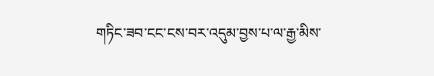གཏིང་ཟབ་ངང་ངས་བར་འདུམ་བྱས་པ་ལ་རྒྱ་མིས་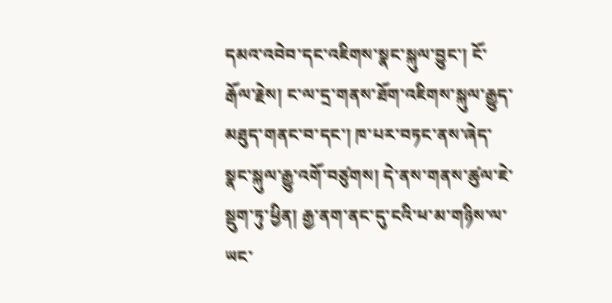དམའ་འབེབ་དང་འཇིགས་སྣང་སྐུལ་བྱུང་། ངོ་རྒོལ་རྗེས། ང་ལ་དྲ་གནས་ཐོག་འཇིགས་སྐུལ་རྒྱུད་མཐུད་གནང་བ་དང་། ཁ་པར་བཏང་ནས་ཞེད་སྣང་སྐུལ་རྒྱུ་འགོ་བཙུགས། དེ་ནས་གནས་ཚུལ་ཇེ་སྡུག་ཏུ་ཕྱིན། རྒྱ་ནག་ནང་དུ་ངའི་ཕ་མ་གཉིས་ལ་ཡང་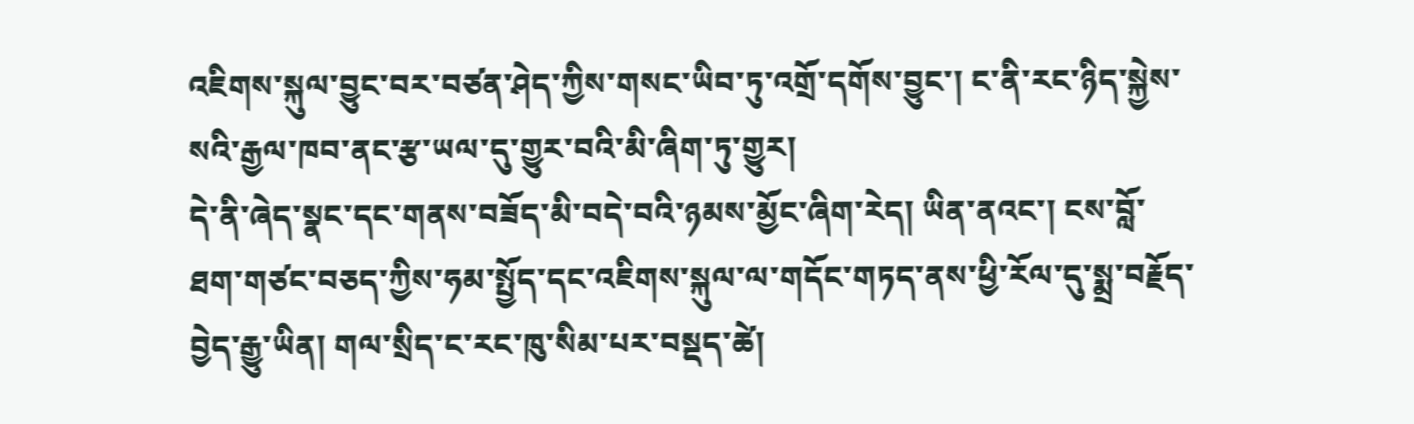འཇིགས་སྐུལ་བྱུང་བར་བཙན་ཤེད་ཀྱིས་གསང་ཡིབ་ཏུ་འགྲོ་དགོས་བྱུང་། ང་ནི་རང་ཉིད་སྐྱེས་སའི་རྒྱལ་ཁབ་ནང་རྩ་ཡལ་དུ་གྱུར་བའི་མི་ཞིག་ཏུ་གྱུར།
དེ་ནི་ཞེད་སྣང་དང་གནས་བཟོད་མི་བདེ་བའི་ཉམས་མྱོང་ཞིག་རེད། ཡིན་ནའང་། ངས་བློ་ཐག་གཙང་བཅད་ཀྱིས་ཧམ་སྤྱོད་དང་འཇིགས་སྐུལ་ལ་གདོང་གཏད་ནས་ཕྱི་རོལ་དུ་སྨྲ་བརྗོད་བྱེད་རྒྱུ་ཡིན། གལ་སྲིད་ང་རང་ཁུ་སིམ་པར་བསྡད་ཚེ།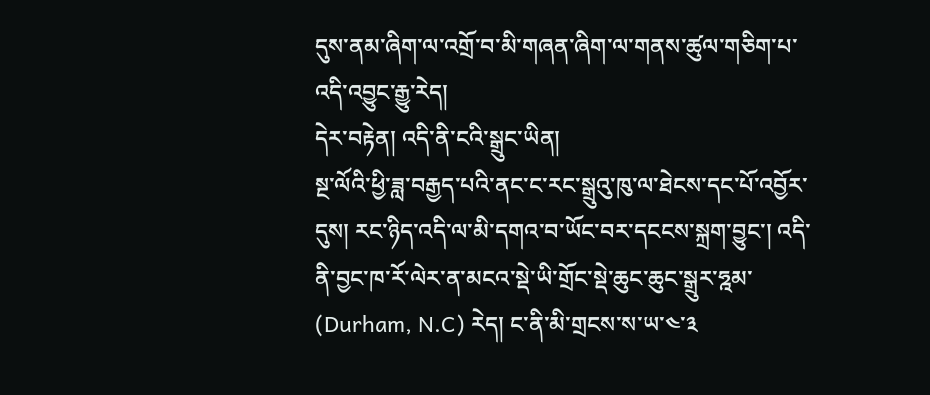དུས་ནམ་ཞིག་ལ་འགྲོ་བ་མི་གཞན་ཞིག་ལ་གནས་ཚུལ་གཅིག་པ་འདི་འབྱུང་རྒྱུ་རེད།
དེར་བརྟེན། འདི་ནི་ངའི་སྒྲུང་ཡིན།
སྔ་ལོའི་ཕྱི་ཟླ་བརྒྱད་པའི་ནང་ང་རང་སྒྲུའུ་ཁུ་ལ་ཐེངས་དང་པོ་འབྱོར་དུས། རང་ཉིད་འདི་ལ་མི་དགའ་བ་ཡོང་བར་དངངས་སྐྲག་བྱུང་། འདི་ནི་བྱང་ཁ་རོ་ལེར་ན་མངའ་སྡེ་ཡི་གྲོང་སྡེ་ཆུང་ཆུང་སྒྲུར་ཧྰམ་ (Durham, N.C) རེད། ང་ནི་མི་གྲངས་ས་ཡ་༤་༣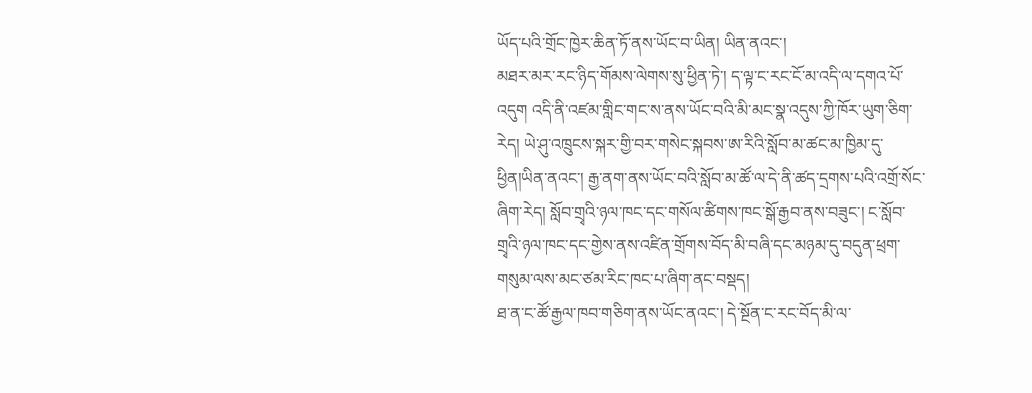ཡོད་པའི་གྲོང་ཁྱེར་ཆིན་ཏོ་ནས་ཡོང་བ་ཡིན། ཡིན་ནའང་།
མཐར་མར་རང་ཉིད་གོམས་ལེགས་སུ་ཕྱིན་ཏེ་། ད་ལྟ་ང་རང་ངོ་མ་འདི་ལ་དགའ་པོ་འདུག འདི་ནི་འཛམ་གླིང་གང་ས་ནས་ཡོང་བའི་མི་མང་སྣ་འདུས་ཀྱི་ཁོར་ཡུག་ཅིག་རེད། ཡེ་ཤུ་འཁྲུངས་སྐར་གྱི་བར་གསེང་སྐབས་ཨ་རིའི་སློབ་མ་ཚང་མ་ཁྱིམ་དུ་ཕྱིན།ཡིན་ནའང་། རྒྱ་ནག་ནས་ཡོང་བའི་སློབ་མ་ཚོ་ལ་དེ་ནི་ཚད་དྲགས་པའི་འགྲོ་སོང་ཞིག་རེད། སློབ་གྲྭའི་ཉལ་ཁང་དང་གསོལ་ཚིགས་ཁང་སྒོ་རྒྱབ་ནས་བཟུང་། ང་སློབ་གྲྭའི་ཉལ་ཁང་དང་གྱེས་ནས་འཛིན་གྲོགས་བོད་མི་བཞི་དང་མཉམ་དུ་བདུན་ཕྲག་གསུམ་ལས་མང་ཙམ་རིང་ཁང་པ་ཞིག་ནང་བསྡད།
ཐ་ན་ང་ཚོ་རྒྱལ་ཁབ་གཅིག་ནས་ཡོང་ནའང་། དེ་སྔོན་ང་རང་བོད་མི་ལ་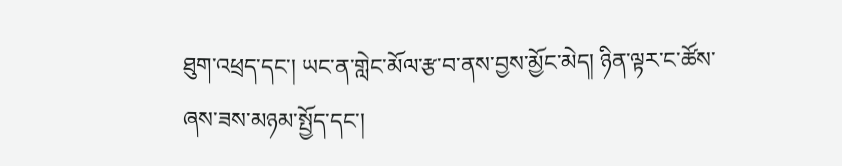ཐུག་འཕྲད་དང་། ཡང་ན་གླེང་མོལ་རྩ་བ་ནས་བྱས་མྱོང་མེད། ཉིན་ལྟར་ང་ཚོས་ཞས་ཟས་མཉམ་སྤྱོད་དང་།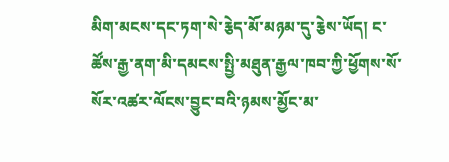མིག་མངས་དང་ཏག་སེ་རྕེད་མོ་མཉམ་དུ་རྕེས་ཡོད། ང་ཚོས་རྒྱ་ནག་མི་དམངས་སྤྱི་མཐུན་རྒྱལ་ཁབ་ཀྱི་ཕྱོགས་སོ་སོར་འཚར་ལོངས་བྱུང་བའི་ཉམས་མྱོང་མ་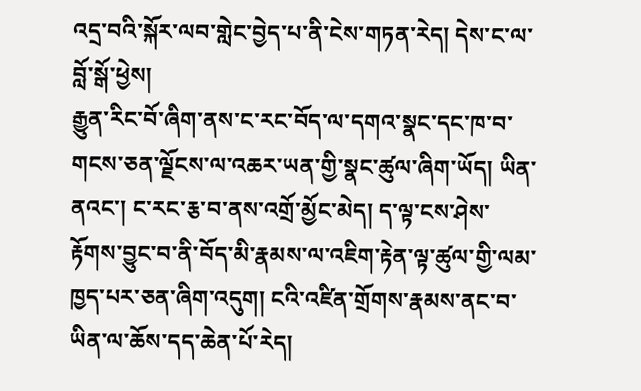འདྲ་བའི་སྐོར་ལབ་གླེང་བྱེད་པ་ནི་ངེས་གཏན་རེད། དེས་ང་ལ་བློ་སྒོ་ཕྱེས།
རྒྱུན་རིང་བོ་ཞིག་ནས་ང་རང་བོད་ལ་དགའ་སྣང་དང་ཁ་བ་གངས་ཅན་ལྗོངས་ལ་འཆར་ཡན་གྱི་སྣང་ཚུལ་ཞིག་ཡོད། ཡིན་ནའང་། ང་རང་རྕ་བ་ནས་འགྲོ་མྱོང་མེད། ད་ལྟ་ངས་ཤེས་རྟོགས་བྱུང་བ་ནི་བོད་མི་རྣམས་ལ་འཇིག་རྟེན་ལྟ་ཚུལ་གྱི་ལམ་ཁྱད་པར་ཅན་ཞིག་འདུག། ངའི་འཛིན་གྲོགས་རྣམས་ནང་བ་ཡིན་ལ་ཆོས་དད་ཆེན་པོ་རེད།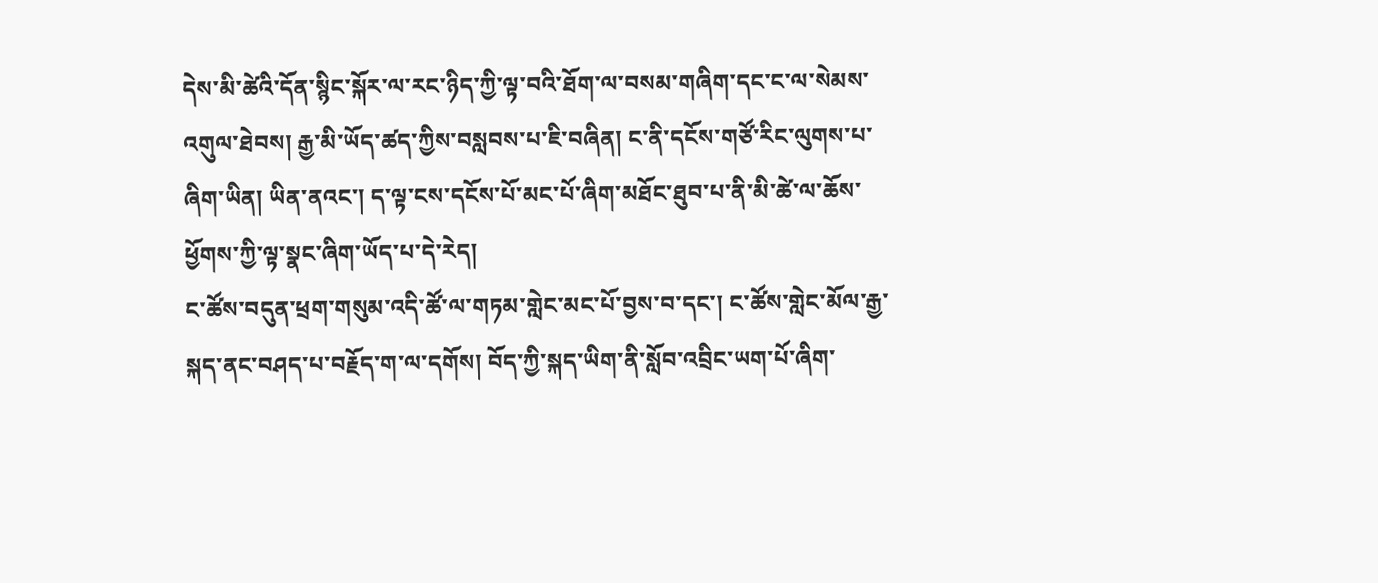དེས་མི་ཚེའི་དོན་སྙིང་སྐོར་ལ་རང་ཉིད་ཀྱི་ལྟ་བའི་ཐོག་ལ་བསམ་གཞིག་དང་ང་ལ་སེམས་འགུལ་ཐེབས། རྒྱ་མི་ཡོད་ཚད་ཀྱིས་བསླབས་པ་ཇི་བཞིན། ང་ནི་དངོས་གཙོ་རིང་ལུགས་པ་ཞིག་ཡིན། ཡིན་ནའང་། ད་ལྟ་ངས་དངོས་པོ་མང་པོ་ཞིག་མཐོང་ཐུབ་པ་ནི་མི་ཚེ་ལ་ཆོས་ཕྱོགས་ཀྱི་ལྟ་སྣང་ཞིག་ཡོད་པ་དེ་རེད།
ང་ཚོས་བདུན་ཕྲག་གསུམ་འདི་ཚོ་ལ་གཏམ་གླེང་མང་པོ་བྱས་བ་དང་། ང་ཚོས་གླེང་མོལ་རྒྱ་སྐད་ནང་བཤད་པ་བརྗོད་ག་ལ་དགོས། བོད་ཀྱི་སྐད་ཡིག་ནི་སློབ་འབྲིང་ཡག་པོ་ཞིག་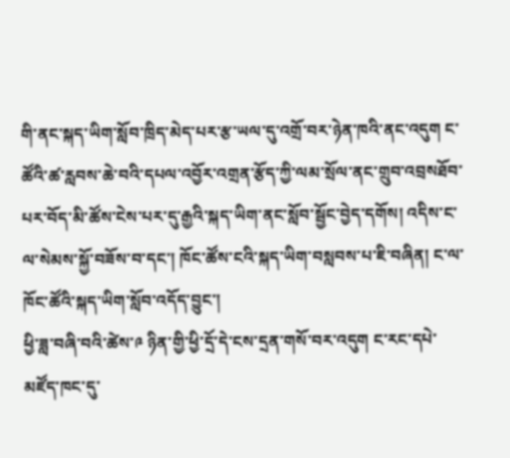གི་ནང་སྐད་ཡིག་སློབ་ཁྲིད་མེད་པར་རྩ་ཡལ་དུ་འགྲོ་བར་ཉེན་ཁའི་ནང་འདུག ང་ཚོའི་ཚ་རླབས་ཆེ་བའི་དཔལ་འབྱོར་འགྲན་རྩོད་ཀྱི་ལམ་སྲོལ་ནང་གྲུབ་འབྲསཐོབ་པར་བོད་མི་ཚོས་ངེས་པར་དུ་རྒྱའི་སྐད་ཡིག་ནང་སློབ་སྦྱོང་བྱེད་དགོས། འདིས་ང་ལ་སེམས་སྐྱོ་བཟོས་བ་དང་། ཁོང་ཚོས་ངའི་སྐད་ཡིག་བསླབས་པ་ཇི་བཞིན། ང་ལ་ཁོང་ཚོའི་སྐད་ཡིག་སློབ་འདོད་བྱུང་།
ཕྱི་ཟླ་བཞི་བའི་ཚེས་༩ ཉིན་གྱི་ཕྱི་དྲོ་དེ་ངས་དྲན་གསོ་བར་འདུག ང་རང་དཔེ་མཛོད་ཁང་དུ་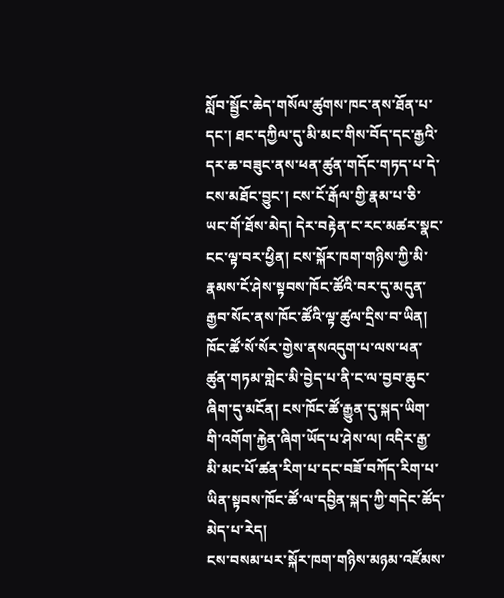སློབ་སྦྱོང་ཆེད་གསོལ་ཚུགས་ཁང་ནས་ཐོན་པ་དང་། ཐང་དཀྱིལ་དུ་མི་མང་གིས་བོད་དང་རྒྱའི་དར་ཆ་བཟུང་ནས་ཕན་ཚུན་གདོང་གཏད་པ་དེ་ངས་མཐོང་བྱུང་། ངས་ངོ་རྒོལ་གྱི་རྣམ་པ་ཅི་ཡང་གོ་ཐོས་མེད། དེར་བརྟེན་ང་རང་མཚར་སྣང་ངང་ལྟ་བར་ཕྱིན། ངས་སྐོར་ཁག་གཉིས་ཀྱི་མི་རྣམས་ངོ་ཤེས་སྟབས་ཁོང་ཚོའི་བར་དུ་མདུན་རྒྱབ་སོང་ནས་ཁོང་ཚོའི་ལྟ་ཚུལ་དྲིས་བ་ཡིན། ཁོང་ཚོ་སོ་སོར་གྱེས་ནསའདུག་པ་ལས་ཕན་ཚུན་གཏམ་གླེང་མི་བྱེད་པ་ནི་ང་ལ་བྱབ་ཆུང་ཞིག་དུ་མངོན། ངས་ཁོང་ཚོ་རྒྱུན་དུ་སྐད་ཡིག་གི་འགོག་རྐྱེན་ཞིག་ཡོད་པ་ཤེས་ལ། འདིར་རྒྱ་མི་མང་པོ་ཚན་རིག་པ་དང་བཟོ་བཀོད་རིག་པ་ཡིན་སྟབས་ཁོང་ཚོ་ལ་དབྱིན་སྐད་ཀྱི་གདེང་ཚོད་མེད་པ་རེད།
ངས་བསམ་པར་སྐོར་ཁག་གཉིས་མཉམ་འཛོམས་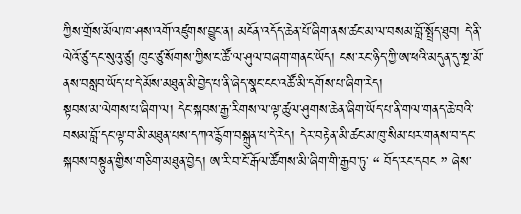ཀྱིས་གྲོས་མོལ་ཁ་ཤས་འགོ་འཛུགས་བྱུང་ན། མངོན་འདོད་ཆེན་པོ་ཞིག་ནས་ཚང་མ་ལ་བསམ་བློ་སྤྲོད་ཐུབ། དེ་ནི་ལེའོ་ཙུ་དང་སུའུ་ཙུ། ཁུང་ཙུ་སོགས་ཀྱིས་ང་ཚོ་ལ་ཤུལ་བཞག་གནང་ཡོད། ངས་རང་ཉིད་ཀྱི་ཨ་ཕའི་མདུན་དུ་སྔ་མོ་ནས་བསླབ་ཡོད་པ་དེ་མོས་མཐུན་མི་བྱེད་པ་ནི་ཞེད་སྣང་ངང་འཚོ་མི་དགོས་པ་ཞིག་རེད།
སྟབས་མ་ལེགས་པ་ཞིག་ལ། དེང་སྐབས་རྒྱ་རིགས་ལ་ལྟ་ཚུལ་ཤུགས་ཆེན་ཞིག་ཡོད་པ་ནི་གལ་གནད་ཆེ་བའི་བསམ་བློ་དང་ལྟ་བ་མི་མཐུན་པས་དཀའ་རྙོག་བསྐྲུན་པ་དེ་རེད། དེར་བརྟེན་མི་ཚང་མ་ཁུ་སིམ་པར་གནས་བ་དང་སྐབས་བསྟུན་གྱིས་གཅིག་མཐུན་བྱེད། ཨ་རི་བ་ངོ་རྒོལ་ཚོགས་མི་ཞིག་གི་རྒྱབ་ཏུ་ “ བོད་རང་དབང ” ཞེས་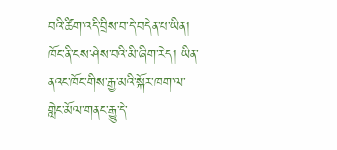བའི་ཚིག་འདི་བྲིས་བ་དེ་བདེན་པ་ཡིན། ཁོང་ནི་ངས་ཤེས་བའི་མི་ཞིག་རེད། ཡིན་ནའང་ཁོང་གིས་རྒྱ་མའི་སྐོར་ཁག་ལ་གླེང་མོལ་གནང་རྒྱུ་དེ་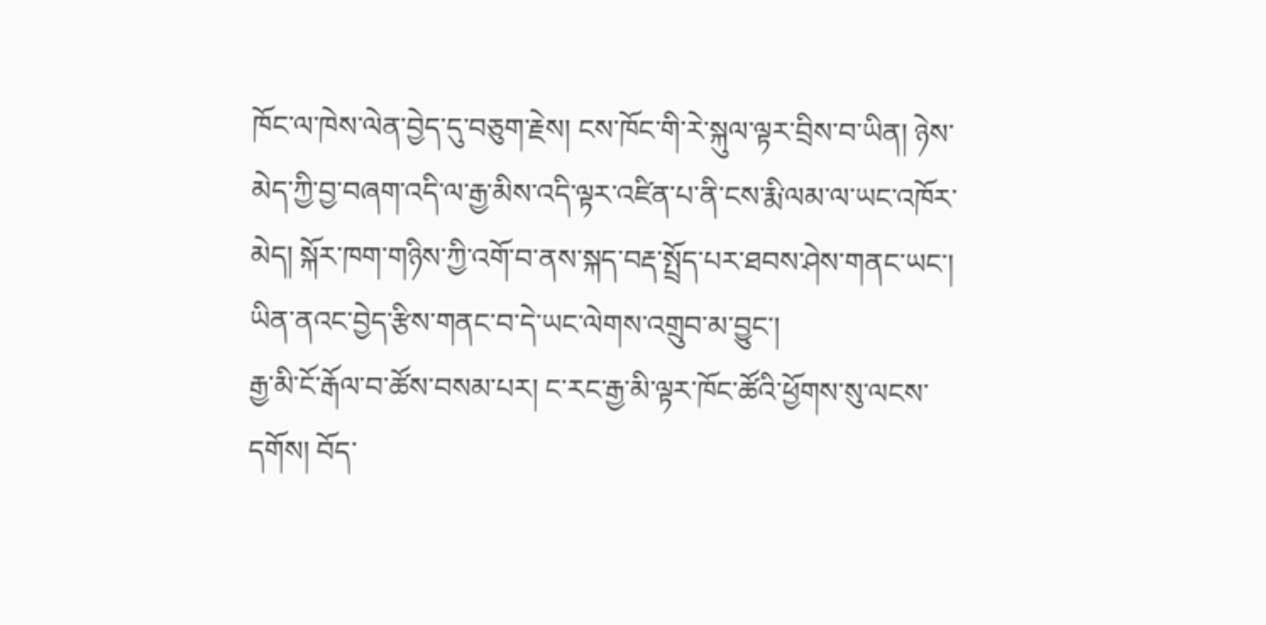ཁོང་ལ་ཁེས་ལེན་བྱེད་དུ་བཅུག་རྗེས། ངས་ཁོང་གི་རེ་སྐུལ་ལྟར་བྲིས་བ་ཡིན། ཉེས་མེད་ཀྱི་བྱ་བཞག་འདི་ལ་རྒྱ་མིས་འདི་ལྟར་འཛིན་པ་ནི་ངས་རྨི་ལམ་ལ་ཡང་འཁོར་མེད། སྐོར་ཁག་གཉིས་ཀྱི་འགོ་བ་ནས་སྐད་བརྡ་སྤྲོད་པར་ཐབས་ཤེས་གནང་ཡང་། ཡིན་ནའང་བྱེད་རྩིས་གནང་བ་དེ་ཡང་ལེགས་འགྲུབ་མ་བྱུང་།
རྒྱ་མི་ངོ་རྒོལ་བ་ཚོས་བསམ་པར། ང་རང་རྒྱ་མི་ལྟར་ཁོང་ཚོའི་ཕྱོགས་སུ་ལངས་དགོས། བོད་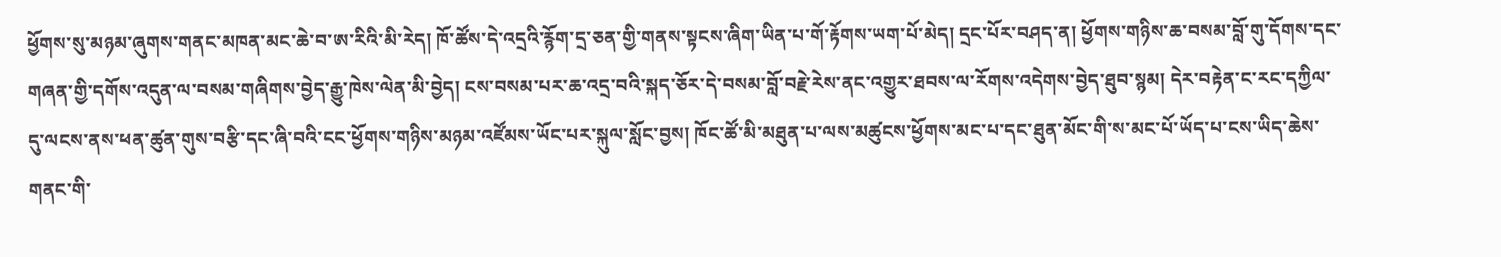ཕྱོགས་སུ་མཉམ་ཞུགས་གནང་མཁན་མང་ཆེ་བ་ཨ་རིའི་མི་རེད། ཁོ་ཚོས་དེ་འདྲའི་རྙོག་དྲ་ཅན་གྱི་གནས་སྟངས་ཞིག་ཡིན་པ་གོ་རྟོགས་ཡག་པོ་མེད། དྲང་པོར་བཤད་ན། ཕྱོགས་གཉིས་ཆ་བསམ་བློ་གུ་དོགས་དང་གཞན་གྱི་དགོས་འདུན་ལ་བསམ་གཞིགས་བྱེད་རྒྱུ་ཁེས་ལེན་མི་བྱེད། ངས་བསམ་པར་ཆ་འདྲ་བའི་སྐད་ཅོར་དེ་བསམ་བློ་བརྗེ་རེས་ནང་འགྱུར་ཐབས་ལ་རོགས་འདེགས་བྱེད་ཐུབ་སྙམ། དེར་བརྟེན་ང་རང་དཀྱིལ་དུ་ལངས་ནས་ཕན་ཚུན་གུས་བརྩི་དང་ཞི་བའི་ངང་ཕྱོགས་གཉིས་མཉམ་འཛོམས་ཡོང་པར་སྐུལ་སློང་བྱས། ཁོང་ཚོ་མི་མཐུན་པ་ལས་མཚུངས་ཕྱོགས་མང་པ་དང་ཐུན་མོང་གི་ས་མང་པོ་ཡོད་པ་ངས་ཡིད་ཆེས་གནང་གི་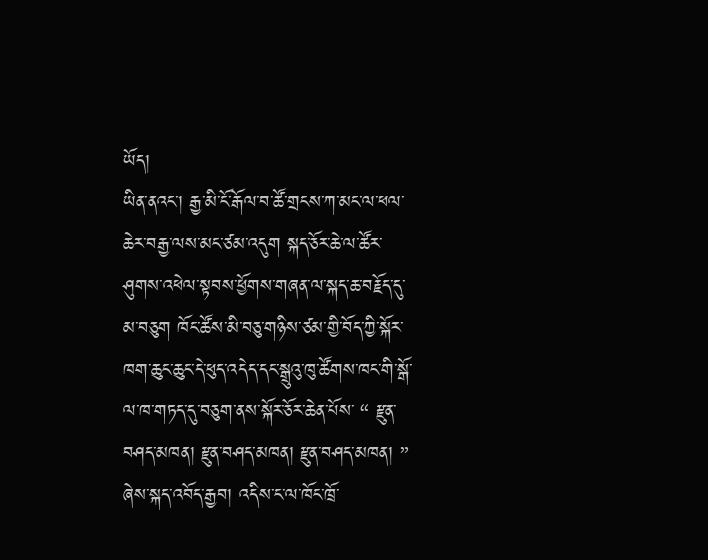ཡོད།
ཡིན་ནའང་། རྒྱ་མི་ངོ་རྒོལ་བ་ཚོ་གྲངས་ཀ་མང་ལ་ཕལ་ཆེར་བརྒྱ་ལས་མང་ཙམ་འདུག སྐད་ཅོར་ཆེ་ལ་ཚོར་ཤུགས་འཕེལ་སྟབས་ཕྱོགས་གཞན་ལ་སྐད་ཆ་བརྗོད་དུ་མ་བཅུག ཁོང་ཚོས་མི་བཅུ་གཉིས་ཙམ་གྱི་བོད་ཀྱི་སྐོར་ཁག་ཆུང་ཆུང་དེ་ཕུད་འདེད་དང་སྒྲུའུ་ཁུ་ཚོགས་ཁང་གི་སྒོ་ལ་ཁ་གཏད་དུ་བཅུག་ནས་སྐོར་ཅོར་ཆེན་པོས་ “ རྫུན་བཤད་མཁན། རྫུན་བཤད་མཁན། རྫུན་བཤད་མཁན། ” ཞེས་སྐད་འབོད་རྒྱབ། འདིས་ང་ལ་ཁོང་ཁྲོ་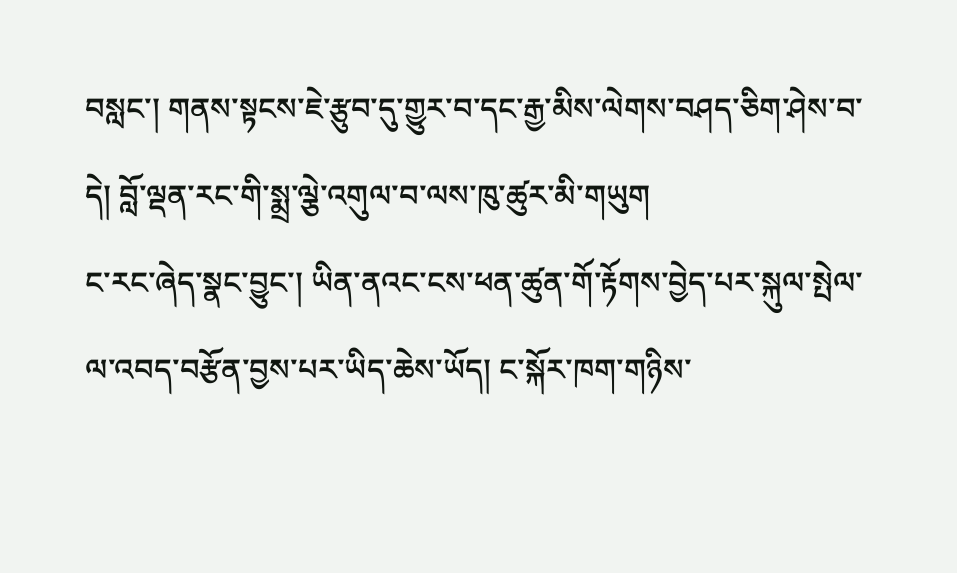བསླང་། གནས་སྟངས་ཇེ་རྩུབ་དུ་གྱུར་བ་དང་རྒྱ་མིས་ལེགས་བཤད་ཅིག་ཤེས་བ་དེ། བློ་ལྡན་རང་གི་སྨྲ་ལྕེ་འགུལ་བ་ལས་ཁུ་ཚུར་མི་གཡུག
ང་རང་ཞེད་སྣང་བྱུང་། ཡིན་ནའང་ངས་ཕན་ཚུན་གོ་རྟོགས་བྱེད་པར་སྐུལ་སྤེལ་ལ་འབད་བརྩོན་བྱས་པར་ཡིད་ཆེས་ཡོད། ང་སྐོར་ཁག་གཉིས་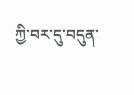ཀྱི་བར་དུ་བདུན་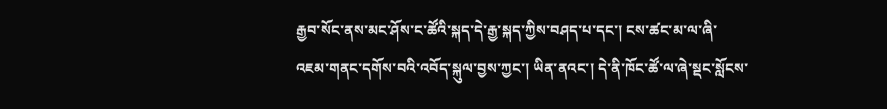རྒྱབ་སོང་ནས་མང་ཤོས་ང་ཚོའི་སྐད་དེ་རྒྱ་སྐད་ཀྱིས་བཤད་པ་དང་། ངས་ཚང་མ་ལ་ཞི་འཇམ་གནང་དགོས་བའི་འབོད་སྐུལ་བྱས་ཀྱང་། ཡིན་ནའང་། དེ་ནི་ཁོང་ཚོ་ལ་ཞེ་སྡང་སློངས་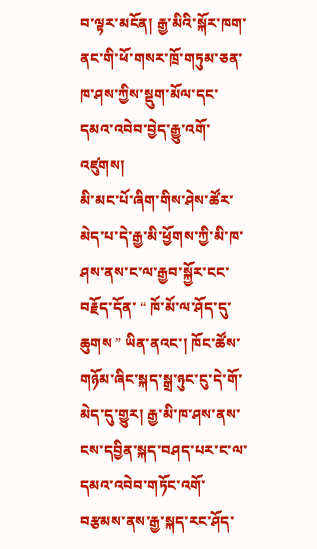བ་ལྟར་མངོན། རྒྱ་མིའི་སྐོར་ཁག་ནང་གི་ཕོ་གསར་ཁྲོ་གཏུམ་ཅན་ཁ་ཤས་ཀྱིས་སྡུག་མོལ་དང་དམའ་འབེབ་བྱེད་རྒྱུ་འགོ་འཛུགས།
མི་མང་པོ་ཞིག་གིས་ཤེས་ཚོར་མེད་པ་དེ་རྒྱ་མི་ཕྱོགས་ཀྱི་མི་ཁ་ཤས་ནས་ང་ལ་རྒྱབ་སྐྱོར་ངང་བརྗོད་དོན་ “ ཁོ་མོ་ལ་ཤོད་དུ་ཆུགས ” ཡིན་ནའང་། ཁོང་ཚོས་གཉོམ་ཞིང་སྐད་སྒྲ་ཉུང་ངུ་དེ་གོ་མེད་དུ་གྱུར། རྒྱ་མི་ཁ་ཤས་ནས་ངས་དབྱིན་སྐད་བཤད་པར་ང་ལ་དམའ་འབེབ་གཏོང་འགོ་བརྩམས་ནས་རྒྱ་སྐད་རང་ཤོད་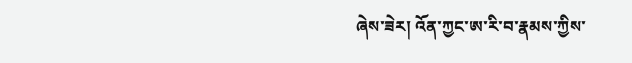ཞེས་ཟེར། འོན་ཀྱང་ཨ་རི་བ་རྣམས་ཀྱིས་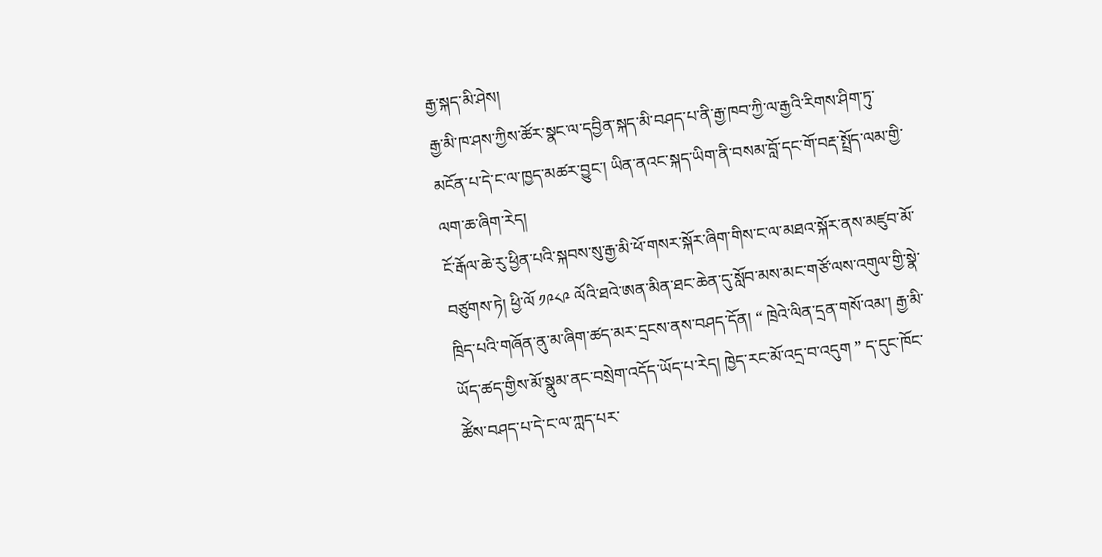རྒྱ་སྐད་མི་ཤེས།
རྒྱ་མི་ཁ་ཤས་ཀྱིས་ཚོར་སྣང་ལ་དབྱིན་སྐད་མི་བཤད་པ་ནི་རྒྱ་ཁབ་ཀྱི་ལ་རྒྱའི་རིགས་ཤིག་ཏུ་མངོན་པ་དེ་ང་ལ་ཁྱད་མཚར་བྱུང་། ཡིན་ནའང་སྐད་ཡིག་ནི་བསམ་བློ་དང་གོ་བརྡ་སྤྲོད་ལམ་གྱི་ལག་ཆ་ཞིག་རེད།
ངོ་རྒོལ་ཆེ་རུ་ཕྱིན་པའི་སྐབས་སུ་རྒྱ་མི་ཕོ་གསར་སྐོར་ཞིག་གིས་ང་ལ་མཐའ་སྐོར་ནས་མཛུབ་མོ་བཙུགས་ཏེ། ཕྱི་ལོ ༡༩༨༩ ལོའི་ཐའེ་ཨན་མིན་ཐང་ཆེན་དུ་སློབ་མས་མང་གཙོ་ལས་འགུལ་གྱི་སྣེ་ཁྲིད་པའི་གཞོན་ནུ་མ་ཞིག་ཚད་མར་དྲངས་ནས་བཤད་དོན། “ ཁྲེའེ་ལིན་དྲན་གསོ་འམ་། རྒྱ་མི་ཡོད་ཚད་གྱིས་མོ་སྣུམ་ནང་བསྲེག་འདོད་ཡོད་པ་རེད། ཁྱེད་རང་མོ་འདྲ་བ་འདུག ” ད་དུང་ཁོང་ཚོེས་བཤད་པ་དེ་ང་ལ་ཀླད་པར་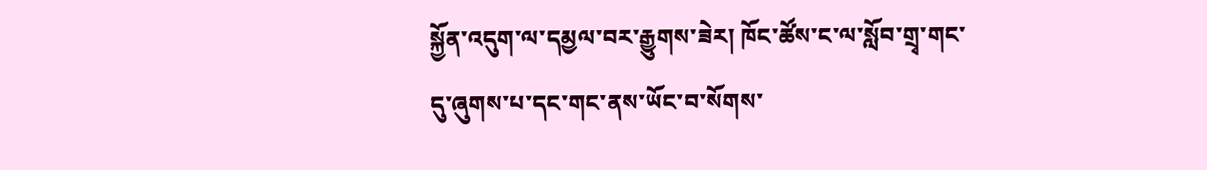སྐྱོན་འདུག་ལ་དམྱལ་བར་རྒྱུགས་ཟེར། ཁོང་ཚོས་ང་ལ་སློབ་གྲྭ་གང་དུ་ཞུགས་པ་དང་གང་ནས་ཡོང་བ་སོགས་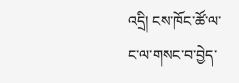འདྲི། ངས་ཁོང་ཚོ་ལ་ང་ལ་གསང་བ་བྱེད་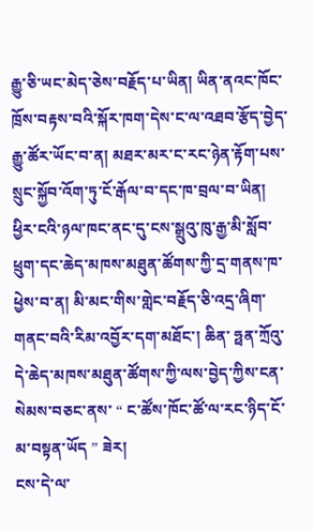རྒྱུ་ཅི་ཡང་མེད་ཅེས་བརྗོད་པ་ཡིན། ཡིན་ནའང་ཁོང་ཁྲོས་བརྟས་བའི་སྐོར་ཁག་དེས་ང་ལ་འཐབ་རྩོད་བྱེད་རྒྱུ་ཚོར་ཡོང་བ་ན། མཐར་མར་ང་རང་ཉེན་རྟོག་པས་སྲུང་སྐྱོབ་འོག་ཏུ་ངོ་རྒོལ་བ་དང་ཁ་བྲལ་བ་ཡིན།
ཕྱིར་ངའི་ཉལ་ཁང་ནང་དུ་ངས་སྒྲུའུ་ཁུ་རྒྱ་མི་སློབ་ཕྲུག་དང་ཆེད་མཁས་མཐུན་ཚོགས་ཀྱི་དྲ་གནས་ཁ་ཕྱེས་བ་ན། མི་མང་གིས་གླེང་བརྗོད་ཅི་འདྲ་ཞིག་གནང་བའི་རིམ་འབྱོར་དག་མཐོང་། ཆིན་ ཧྥན་ཀྲོའུ་དེ་ཆེད་མཁས་མཐུན་ཚོགས་ཀྱི་ལས་བྱེད་ཀྱིས་ངན་སེམས་བཅང་ནས་ “ ང་ཚོས་ཁོང་ཚོ་ལ་རང་ཉིད་ངོ་མ་བསྟན་ཡོད ” ཟེར།
ངས་དེ་ལ་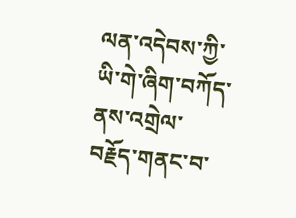ལན་འདེབས་ཀྱི་ཡི་གེ་ཞིག་བཀོད་ནས་འགྲེལ་བརྗོད་གནང་བ་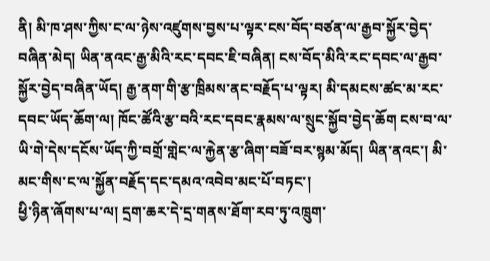ནི། མི་ཁ་ཤས་ཀྱིས་ང་ལ་ཉེས་འཛུགས་བྱས་པ་ལྟར་ངས་བོད་བཙན་ལ་རྒྱབ་སྐྱོར་བྱེད་བཞིན་མེད། ཡིན་ནའང་རྒྱ་མིའི་རང་དབང་ཇི་བཞིན། ངས་བོད་མིའི་རང་དབང་ལ་རྒྱབ་སྐྱོར་བྱེད་བཞིན་ཡོད། རྒྱ་ནག་གི་རྩ་ཁྲིམས་ནང་བརྗོད་པ་ལྟར། མི་དམངས་ཚང་མ་རང་དབང་ཡོད་ཆོག་ལ། ཁོང་ཚོའི་རྩ་བའི་རང་དབང་རྣམས་ལ་སྲུང་སྐྱོབ་བྱེད་ཆོག ངས་བ་ལ་ཡི་གེ་དེས་དངོས་ཡོད་ཀྱི་བགྲོ་གླེང་ལ་རྐྱེན་རྩ་ཞིག་བཟོ་བར་སྙམ་མོད། ཡིན་ནའང་། མི་མང་གིས་ང་ལ་སྐྱོན་བརྗོད་དང་དམའ་འབེབ་མང་པོ་བཏང་།
ཕྱི་ཉིན་ཞོགས་པ་ལ། དྲག་ཆར་དེ་དྲ་གནས་ཐོག་རབ་ཏུ་འཁྲུག་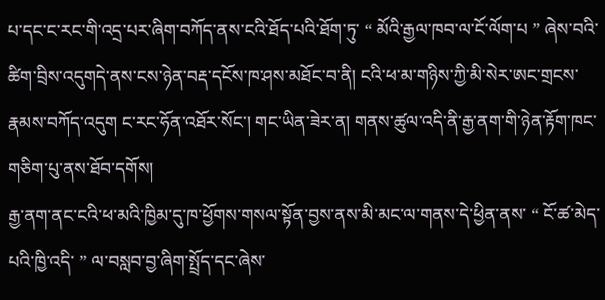པ་དང་ང་རང་གི་འདྲ་པར་ཞིག་བཀོད་ནས་ངའི་ཐོད་པའི་ཐོག་ཏུ་ “ མོའི་རྒྱལ་ཁབ་ལ་ངོ་ལོག་པ ” ཞེས་བའི་ཚིག་བྲིས་འདུགདེ་ནས་ངས་ཉེན་བརྡ་དངོས་ཁ་ཤས་མཐོང་བ་ནི། ངའི་ཕ་མ་གཉིས་ཀྱི་མི་སེར་ཨང་གྲངས་རྣམས་བཀོད་འདུག ང་རང་ཧོན་འཐོར་སོང་། གང་ཡིན་ཟེར་ན། གནས་ཚུལ་འདི་ནི་རྒྱ་ནག་གི་ཉེན་རྟོག་ཁང་གཅིག་པུ་ནས་ཐོབ་དགོས།
རྒྱ་ནག་ནང་ངའི་ཕ་མའི་ཁྱིམ་དུ་ཁ་ཕྱོགས་གསལ་སྟོན་བྱས་ནས་མི་མང་ལ་གནས་དེ་ཕྱིན་ནས་ “ ངོ་ཚ་མེད་པའི་ཁྱི་འདི་ ” ལ་བསླབ་བྱ་ཞིག་སྤྲོད་དང་ཞེས་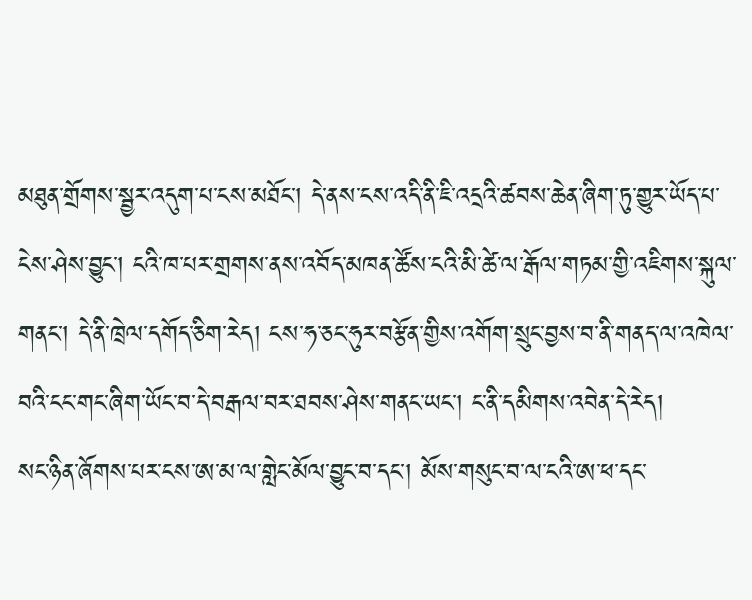མཐུན་གྲོགས་སྦྱར་འདུག་པ་ངས་མཐོང་། དེ་ནས་ངས་འདི་ནི་ཇི་འདྲའི་ཚབས་ཆེན་ཞིག་ཏུ་གྱུར་ཡོད་པ་ངེས་ཤེས་བྱུང་། ངའི་ཁ་པར་གྲགས་ནས་འབོད་མཁན་ཚོས་ངའི་མི་ཚེ་ལ་རྒོལ་གཏམ་གྱི་འཇིགས་སྐུལ་གནང་། དེ་ནི་ཁྲེལ་དགོད་ཅིག་རེད། ངས་ཧ་ཅང་ཧུར་བརྩོན་གྱིས་འགོག་སྲུང་བྱས་བ་ནི་གནད་ལ་འཁེལ་བའི་ངང་གང་ཞིག་ཡོང་བ་དེ་བརྒལ་བར་ཐབས་ཤེས་གནང་ཡང་། ང་ནི་དམིགས་འབེན་དེ་རེད།
སང་ཉིན་ཞོགས་པར་ངས་ཨ་མ་ལ་གླེང་མོལ་བྱུང་བ་དང་། མོས་གསུང་བ་ལ་ངའི་ཨ་ཕ་དང་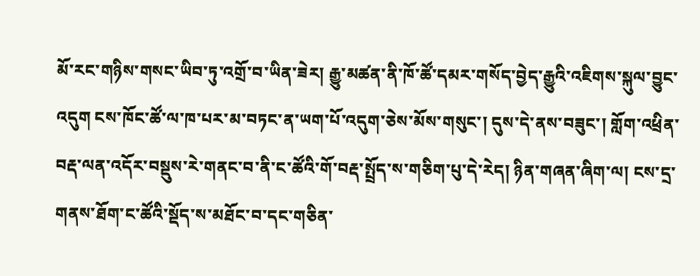མོ་རང་གཉིས་གསང་ཡིབ་ཏུ་འགྲོ་བ་ཡིན་ཟེར། རྒྱུ་མཚན་ནི་ཁོ་ཚོ་དམར་གསོད་བྱེད་རྒྱུའི་འཇིགས་སྐུལ་བྱུང་འདུག ངས་ཁོང་ཚོ་ལ་ཁ་པར་མ་བཏང་ན་ཡག་པོ་འདུག་ཅེས་མོས་གསུང་། དུས་དེ་ནས་བཟུང་། གློག་འཕྲིན་བརྡ་ལན་འདོར་བསྡུས་རེ་གནང་བ་ནི་ང་ཚོའི་གོ་བརྡ་སྤྲོད་ས་གཅིག་པུ་དེ་རེད། ཉིན་གཞན་ཞིག་ལ། ངས་དྲ་གནས་ཐོག་ང་ཚོའི་སྡོད་ས་མཐོང་བ་དང་གཅིན་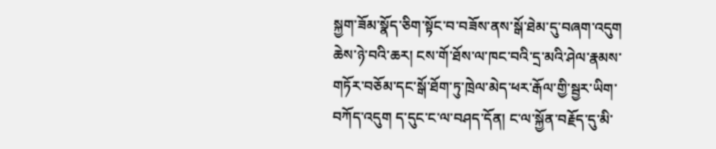སྐྱག་ཟོམ་སྣོད་ཅིག་སྟོང་བ་བཟོས་ནས་སྒོ་ཐེམ་དུ་བཞག་འདུག ཆེས་ཉེ་བའི་ཆར། ངས་གོ་ཐོས་ལ་ཁང་བའི་དྲ་མའི་ཤེལ་རྣམས་གཏོར་བཅོམ་དང་སྒོ་ཐོག་ཏུ་ཁྲེལ་མེད་ཕར་རྒོལ་གྱི་སྦྱར་ཡིག་བཀོད་འདུག ད་དུང་ང་ལ་བཤད་དོན། ང་ལ་སྐྱོན་བརྗོད་དུ་མི་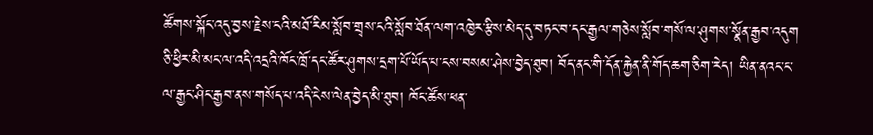ཚོགས་སྐོང་འདུ་བྱས་རྗེས་ངའི་མཐོ་རིམ་སློབ་གྲྭས་ངའི་སློབ་ཐོན་ལག་འཁྱེར་རྩིས་མེད་དུ་བཏང་བ་དང་རྒྱལ་གཅེས་སློབ་གསོ་ལ་ཤུགས་སྣོན་རྒྱབ་འདུག
ཅི་ཕྱིར་མི་མང་ལ་འདི་འདྲའི་ཁོང་ཁྲོ་དང་ཚོར་ཤུགས་དྲག་པོ་ཡོད་པ་ངས་བསམ་ཤེས་བྱེད་ཐུབ། བོད་ནང་གི་དོན་རྐྱེན་ནི་གོད་ཆག་ཅིག་རེད། ཡིན་ནའང་ང་ལ་རྒྱང་ཤིང་རྒྱབ་ནས་གསོད་པ་འདི་ངེས་ལེན་བྱེད་མི་ཐུབ། ཁོང་ཚོས་ཕན་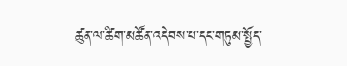ཚུན་ལ་ཚིག་མཚོན་འདེབས་པ་དང་གཏུམ་སྤྱོད་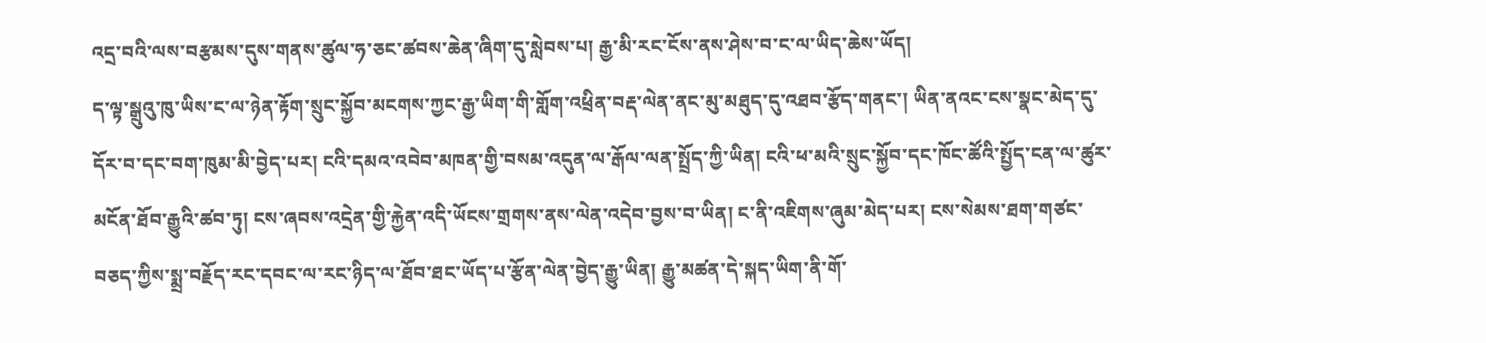འདྲ་བའི་ལས་བརྩམས་དུས་གནས་ཚུལ་ཧ་ཅང་ཚབས་ཆེན་ཞིག་དུ་སླེབས་པ། རྒྱ་མི་རང་ངོས་ནས་ཤེས་བ་ང་ལ་ཡིད་ཆེས་ཡོད།
ད་ལྟ་སྒྲུའུ་ཁུ་ཡིས་ང་ལ་ཉེན་རྟོག་སྲུང་སྐྱོབ་མངགས་ཀྱང་རྒྱ་ཡིག་གི་གློག་འཕྲིན་བརྡ་ལེན་ནང་མུ་མཐུད་དུ་འཐབ་རྩོད་གནང་། ཡིན་ནའང་ངས་སྣང་མེད་དུ་དོར་བ་དང་བག་ཁུམ་མི་བྱེད་པར། ངའི་དམའ་འབེབ་མཁན་གྱི་བསམ་འདུན་ལ་རྒོལ་ལན་སྤྲོད་ཀྱི་ཡིན། ངའི་ཕ་མའི་སྲུང་སྐྱོབ་དང་ཁོང་ཚོའི་སྤྱོད་ངན་ལ་ཚུར་མངོན་ཐོབ་རྒྱུའི་ཚབ་ཏུ། ངས་ཞབས་འདྲེན་གྱི་རྐྱེན་འདི་ཡོངས་གྲགས་ནས་ལེན་འདེབ་བྱས་བ་ཡིན། ང་ནི་འཇིགས་ཞུམ་མེད་པར། ངས་སེམས་ཐག་གཙང་བཅད་ཀྱིས་སྨྲ་བརྗོད་རང་དབང་ལ་རང་ཉིད་ལ་ཐོབ་ཐང་ཡོད་པ་རྩོན་ལེན་བྱེད་རྒྱུ་ཡིན། རྒྱུ་མཚན་དེ་སྐད་ཡིག་ནི་གོ་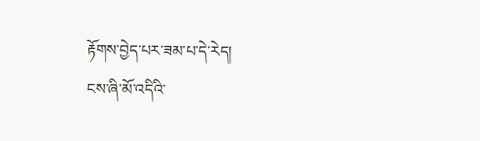རྟོགས་བྱེད་པར་ཟམ་པ་དེ་རེད།
ངས་ཞི་མོ་འདིའི་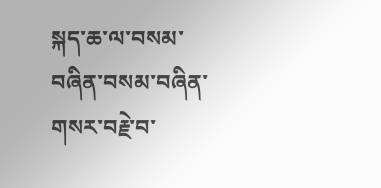སྐད་ཆ་ལ་བསམ་བཞིན་བསམ་བཞིན་གསར་བརྗེ་བ་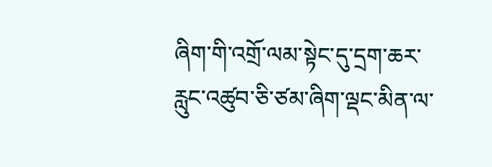ཞིག་གི་འགྲོ་ལམ་སྟེང་དུ་དྲག་ཆར་རླུང་འཚུབ་ཅི་ཙམ་ཞིག་ལྡང་མིན་ལ་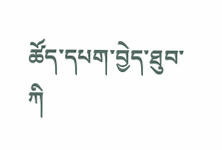ཚོད་དཔག་བྱེད་ཐུབ་ཀི